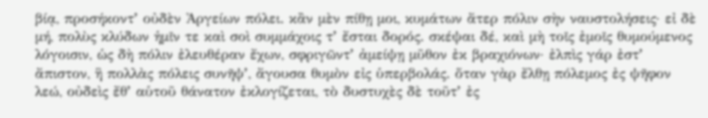βίᾳ, προσήκοντʼ οὐδὲν Ἀργείων πόλει. κἂν μὲν πίθῃ μοι, κυμάτων ἄτερ πόλιν σὴν ναυστολήσεις· εἰ δὲ μή, πολὺς κλύδων ἡμῖν τε καὶ σοὶ συμμάχοις τʼ ἔσται δορός. σκέψαι δέ, καὶ μὴ τοῖς ἐμοῖς θυμούμενος λόγοισιν, ὡς δὴ πόλιν ἐλευθέραν ἔχων, σφριγῶντʼ ἀμείψῃ μῦθον ἐκ βραχιόνων· ἐλπὶς γάρ ἐστʼ ἄπιστον, ἣ πολλὰς πόλεις συνῆψʼ, ἄγουσα θυμὸν εἰς ὑπερβολάς. ὅταν γὰρ ἔλθῃ πόλεμος ἐς ψῆφον λεώ, οὐδεὶς ἔθʼ αὑτοῦ θάνατον ἐκλογίζεται, τὸ δυστυχὲς δὲ τοῦτʼ ἐς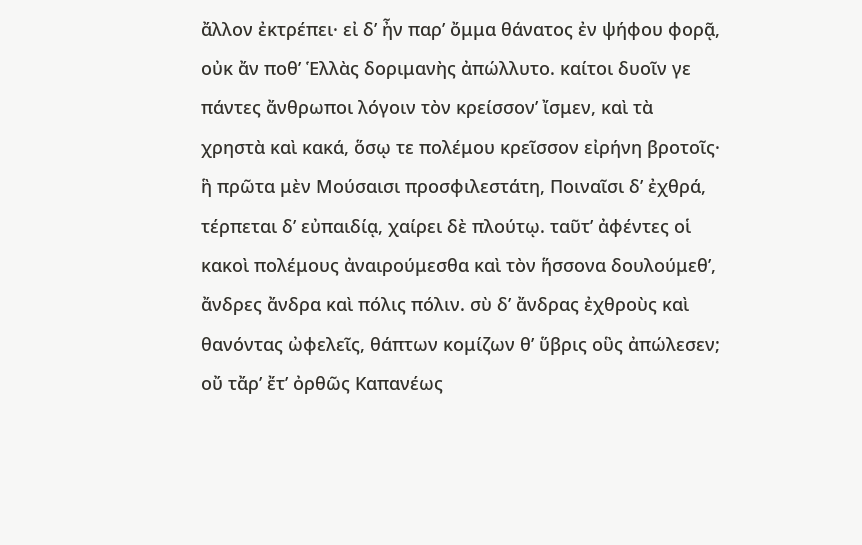ἄλλον ἐκτρέπει· εἰ δʼ ἦν παρʼ ὄμμα θάνατος ἐν ψήφου φορᾷ, οὐκ ἄν ποθʼ Ἑλλὰς δοριμανὴς ἀπώλλυτο. καίτοι δυοῖν γε πάντες ἄνθρωποι λόγοιν τὸν κρείσσονʼ ἴσμεν, καὶ τὰ χρηστὰ καὶ κακά, ὅσῳ τε πολέμου κρεῖσσον εἰρήνη βροτοῖς· ἣ πρῶτα μὲν Μούσαισι προσφιλεστάτη, Ποιναῖσι δʼ ἐχθρά, τέρπεται δʼ εὐπαιδίᾳ, χαίρει δὲ πλούτῳ. ταῦτʼ ἀφέντες οἱ κακοὶ πολέμους ἀναιρούμεσθα καὶ τὸν ἥσσονα δουλούμεθʼ, ἄνδρες ἄνδρα καὶ πόλις πόλιν. σὺ δʼ ἄνδρας ἐχθροὺς καὶ θανόντας ὠφελεῖς, θάπτων κομίζων θʼ ὕβρις οὓς ἀπώλεσεν; οὔ τἄρʼ ἔτʼ ὀρθῶς Καπανέως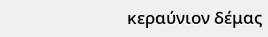κεραύνιον δέμας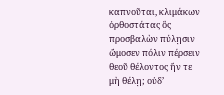καπνοῦται, κλιμάκων ὀρθοστάτας ὃς προσβαλὼν πύλῃσιν ὤμοσεν πόλιν πέρσειν θεοῦ θέλοντος ἤν τε μὴ θέλῃ; οὐδʼ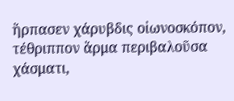ἥρπασεν χάρυβδις οἰωνοσκόπον, τέθριππον ἅρμα περιβαλοῦσα χάσματι,